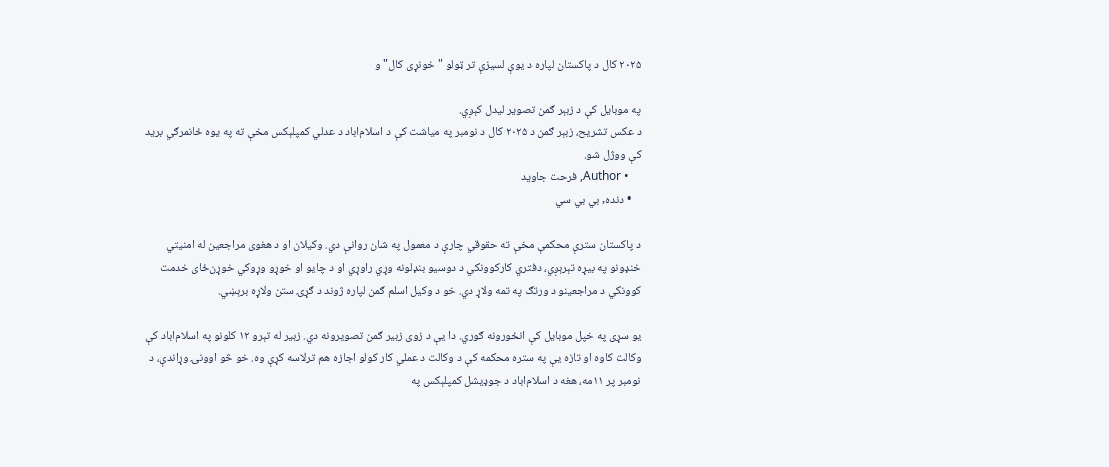۲۰۲۵ کال د پاکستان لپاره د یوې لسیزې تر ټولو "خونړی کال" و

په موبایل کې د زبېر ګمن تصویر لیدل کېږي.
د عکس تشریح، زبېر ګمن د ۲۰۲۵ کال د نومبر په میاشت کې د اسلام‌اباد د عدلي کمپلېکس مخې ته په یوه ځانمرګي برید کې ووژل شو.
    • Author, فرحت جاويد
    • دنده, بي بي سي

د پاکستان سترې محکمې مخې ته حقوقي چارې د معمول په شان روانې دي. وکیلان او د هغوی مراجعین له امنیتي خنډونو په بیړه تېرېږي، دفتري کارکوونکي د دوسیو بنډلونه وړي راوړي او د چایو او خوړو وړوکي خوړن‌ځای خدمت کوونکي د مراجعینو د ورتګ په تمه ولاړ دي. خو د وکیل اسلم ګمن لپاره ژوند د ګړۍ ستن ولاړه برېښي.

یو سړی په خپل موبایل کې انځورونه ګوري. دا یې د زوی زبیر ګمن تصویرونه دي. زبیر له تېرو ۱۲ کلونو په اسلام‌اباد کې وکالت کاوه او تازه یې په ستره محکمه کې د وکالت د عملي کار کولو اجازه هم ترلاسه کړې وه. خو څو اوونۍ وړاندې، د نومبر پر ۱۱مه، هغه د اسلام‌اباد د جوډیشل کمپلېکس په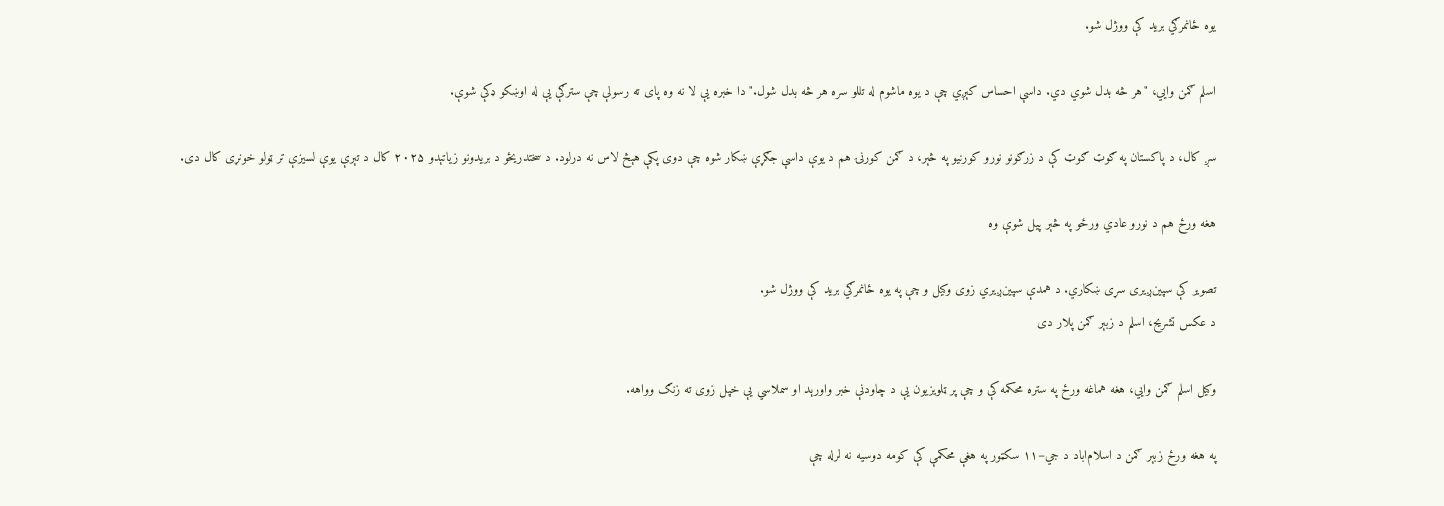یوه ځانمرګي برید کې ووژل شو.

اسلم ګمن وايي، "هر څه بدل شوي دي. داسې احساس کېږي چې د یوه ماشوم له تللو سره هر څه بدل شول." دا خبره یې لا نه وه پای ته رسولې چې سترګې یې له اوښکو ډکې شوې.

سږ کال، د پاکستان په ګوټ ګوټ کې د زرګونو نورو کورنیو په څېر، د ګمن کورنۍ هم د یوې داسې جګړې ښکار شوه چې دوی پکې هېڅ لاس نه درلود. د سختدریځو د بریدونو زیاتېدو ۲۰۲۵ کال د تېرې یوې لسیزې تر ټولو خونړی کال دی.

هغه ورځ هم د نورو عادي ورځو په څېر پیل شوې وه

تصویر کې سپین‌ږیری سړی ښکاري. د همدې سپین‌ږیري زوی وکیل و چې په یوه ځانمرګي برید کې ووژل شو.
د عکس تشریح، اسلم د زبېر ګمن پلار دی

وکیل اسلم ګمن وايي، هغه هماغه ورځ په ستره محکمه کې و چې پر ټلویزیون یې د چاودنې خبر واورېد او سملاسي یې خپل زوی ته زنګ وواهه.

په هغه ورځ زبېر ګمن د اسلام‌اباد د جي–۱۱ سکټور په هغې محکمې کې کومه دوسیه نه لرله چې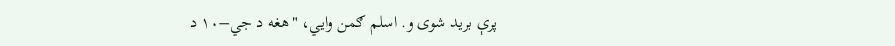پرې برید شوی و. اسلم ګمن وايي، "هغه د جي–۱۰ د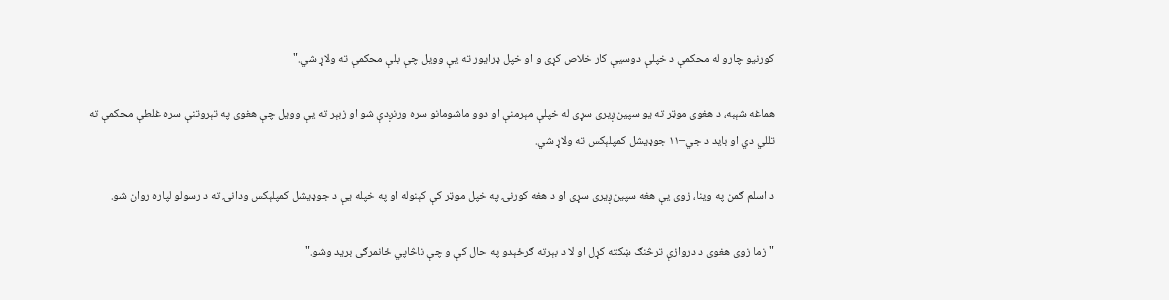کورنیو چارو له محکمې د خپلې دوسیې کار خلاص کړی و او خپل ډرایور ته یې وویل چې بلې محکمې ته ولاړ شي."

هماغه شېبه، د هغوی موټر ته یو سپین‌ږیری سړی له خپلې مېرمنې او دوو ماشومانو سره ورنږدې شو او زبېر ته یې وویل چې هغوی په تېروتنې سره غلطې محکمې ته تللي دي او باید د جي–۱۱ جوډیشل کمپلېکس ته ولاړ شي.

د اسلم ګمن په وینا، زوی یې هغه سپین‌ږیری سړی او د هغه کورنۍ په خپل موټر کې کېنوله او په خپله یې د جوډیشل کمپلېکس ودانۍ ته د رسولو لپاره روان شو.

"زما زوی هغوی د دروازې ترڅنګ ښکته کړل او لا د بېرته ګرځېدو په حال کې و چې ناڅاپي ځانمرګی برید وشو."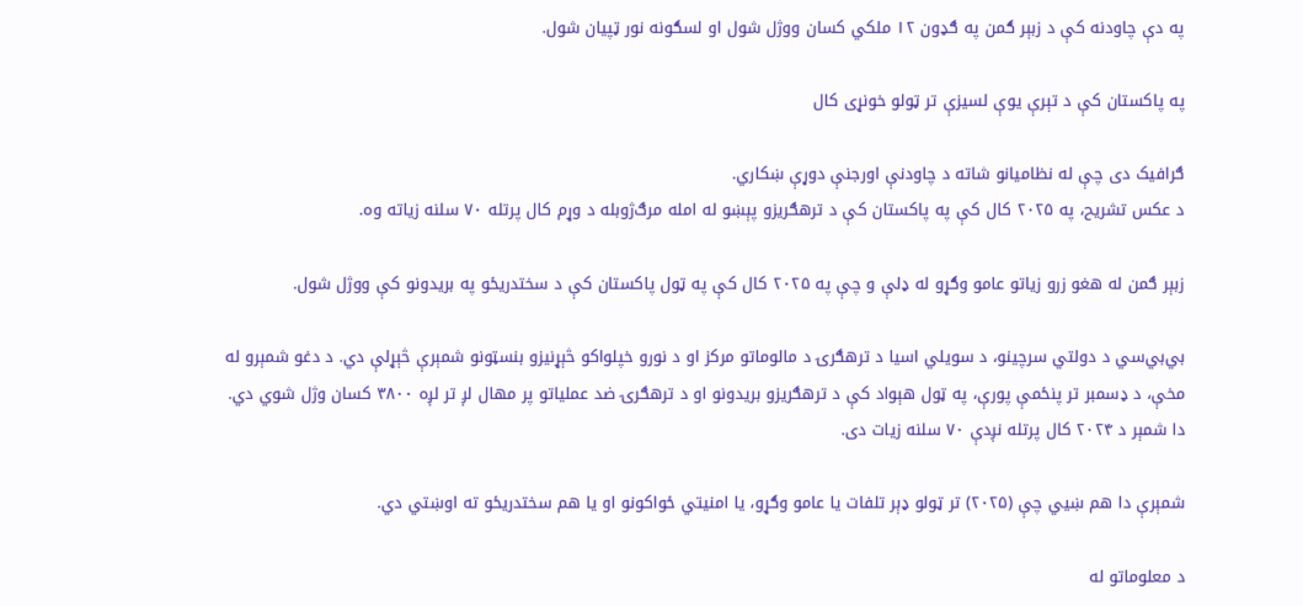په دې چاودنه کې د زبېر ګمن په ګډون ۱۲ ملکي کسان ووژل شول او لسګونه نور ټپیان شول.

په پاکستان کې د تېرې یوې لسیزې تر ټولو خونړی کال

ګرافیک دی چې له نظامیانو شاته د چاودنې اورجنې دوړې ښکاري.
د عکس تشریح، په ۲۰۲۵ کال کې په پاکستان کې د ترهګریزو پېښو له امله مرګ‌ژوبله د وړم کال پرتله ۷۰ سلنه زیاته وه.

زبېر ګمن له هغو زرو زیاتو عامو وګړو له ډلې و چې په ۲۰۲۵ کال کې په ټول پاکستان کې د سختدریځو په بریدونو کې ووژل شول.

بي‌بي‌سي د دولتي سرچینو، د سویلي اسیا د ترهګرۍ د مالوماتو مرکز او د نورو خپلواکو څېړنیزو بنسټونو شمېرې څېړلې دي. د دغو شمېرو له مخې، د ډسمبر تر پنځمې پورې، په ټول هېواد کې د ترهګریزو بریدونو او د ترهګرۍ ضد عملیاتو پر مهال لږ تر لږه ۳۸۰۰ کسان وژل شوي دي. دا شمېر د ۲۰۲۴ کال پرتله نږدې ۷۰ سلنه زیات دی.

شمېرې دا هم ښيي چې (۲۰۲۵) تر ټولو ډېر تلفات یا عامو وګړو، یا امنیتي ځواکونو او یا هم سختدریځو ته اوښتي دي.

د معلوماتو له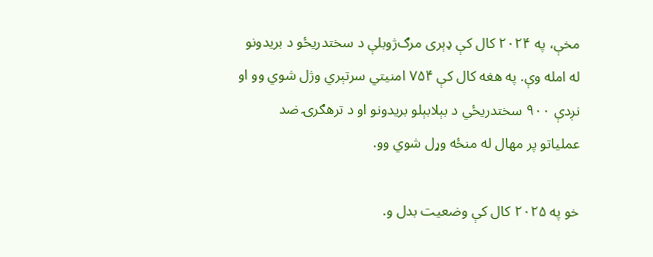مخې، په ۲۰۲۴ کال کې ډېری مرګ‌ژوبلې د سختدریځو د بریدونو له امله وې. په هغه کال کې ۷۵۴ امنیتي سرتېري وژل شوي وو او نږدې ۹۰۰ سختدریځي د بېلابېلو بریدونو او د ترهګرۍ ضد عملیاتو پر مهال له منځه وړل شوي وو.

خو په ۲۰۲۵ کال کې وضعیت بدل و.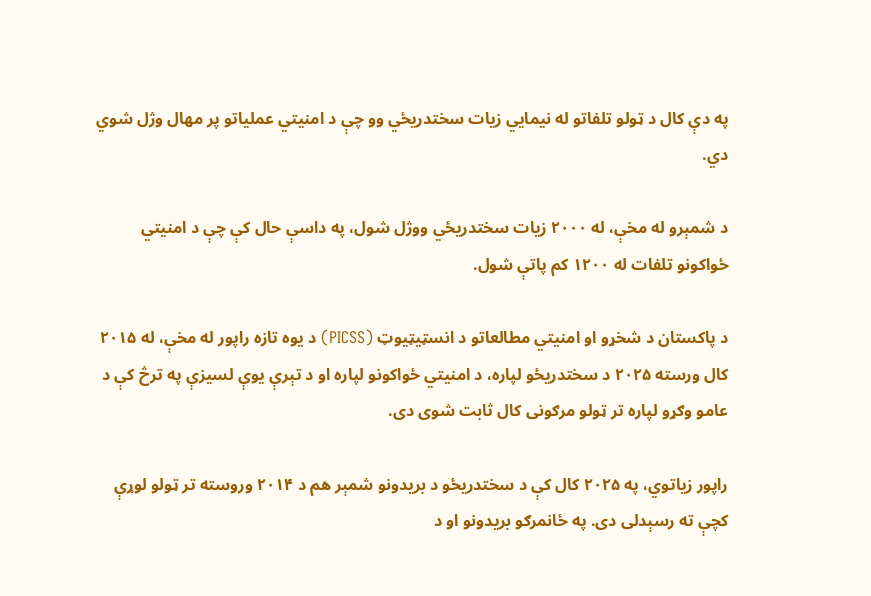په‌ دې کال د ټولو تلفاتو له نیمایي زیات سختدریځي وو چې د امنیتي عملیاتو پر مهال وژل شوي دي.

د شمېرو له مخې، له ۲۰۰۰ زیات سختدریځي ووژل شول، په داسې حال کې چې د امنیتي ځواکونو تلفات له ۱۲۰۰ کم پاتې شول.

د پاکستان د شخړو او امنیتي مطالعاتو د انسټیټیوټ (PICSS) د یوه تازه راپور له مخې، له ۲۰۱۵ کال ورسته ۲۰۲۵ د سختدریځو لپاره، د امنیتي ځواکونو لپاره او د تېرې یوې لسیزې په ترڅ کې د عامو وګړو لپاره تر ټولو مرګونی کال ثابت شوی دی.

راپور زیاتوي، په ۲۰۲۵ کال کې د سختدریځو د بریدونو شمېر هم د ۲۰۱۴ وروسته تر ټولو لوړې کچې ته رسېدلی دی. په ځانمرګو بریدونو او د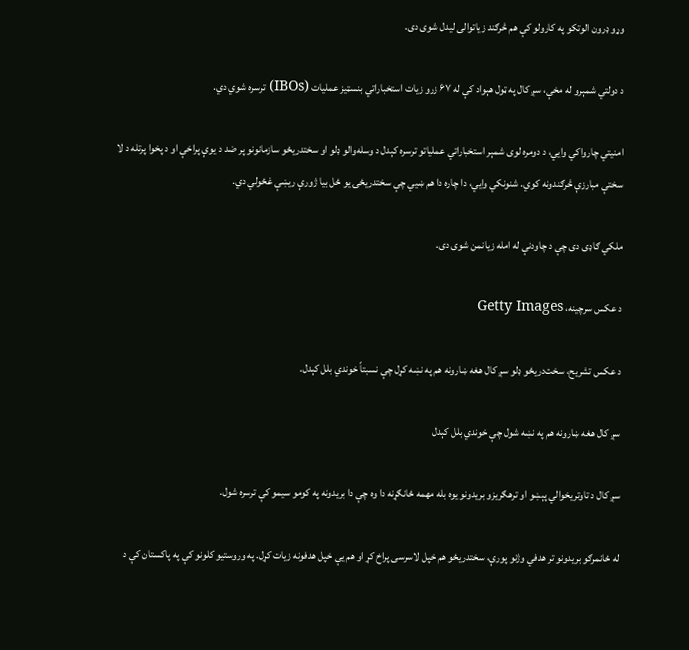وړو ډرون الوتکو په کارولو کې هم څرګند زیاتوالی لیدل شوی دی.

د دولتي شمېرو له مخې، سږ کال په ټول هېواد کې له ۶۷ زرو زیات استخباراتي بنسټیز عملیات (IBOs) ترسره شوي دي.

امنیتي چارواکي وايي، د دومره لوی شمېر استخباراتي عملیاتو ترسره کېدل د وسله‌والو ډلو او سختدریځو سازمانونو پر ضد د یوې پراخې او د پخوا پرتله د لا سختې مبارزې څرګندونه کوي. شنونکي وايي، دا چاره دا هم ښيي چې سختدریځۍ یو ځل بیا ژورې ریښې غځولي دي.

ملکي ګاډی دی چې د چاودنې له امله زیانمن شوی دی.

د عکس سرچینه، Getty Images

د عکس تشریح، سخت‌دریځو ډلو سږ کال هغه ښارونه هم په نښه کړل چې نسبتاً خوندي بلل کېدل.

سږ کال هغه ښارونه هم په نښه شول چې خوندي بلل کېدل

سږ کال د تاوتریخوالي پېښو او ترهګریزو بریدونو یوه بله مهمه ځانګړنه دا وه چې دا بریدونه په کومو سیمو کې ترسره شول.

له ځانمرګو بریدونو تر هدفي وژنو پورې، سختدریځو هم خپل لاسرسی پراخ کړ او هم یې خپل هدفونه زیات کړل. په وروستیو کلونو کې په پاکستان کې د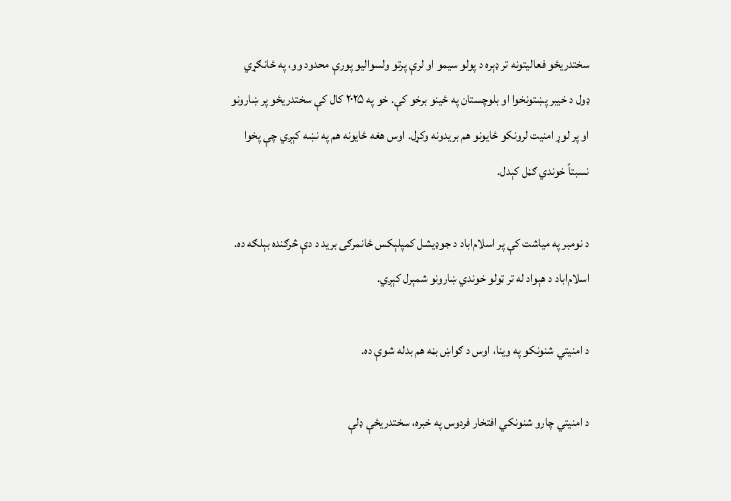سختدریځو فعالیتونه تر ډېره د پولو سیمو او لرې پرتو ولسوالیو پورې محدود وو، په ځانګړي ډول د خیبر پښتونخوا او بلوچستان په ځینو برخو کې. خو په ۲۰۲۵ کال کې سختدریځو پر ښارونو او پر لوړ امنیت لرونکو ځایونو هم بریدونه وکړل. اوس هغه ځایونه هم په نښه کېږي چې پخوا نسبتاً خوندي ګڼل کېدل.

د نومبر په میاشت کې پر اسلام‌اباد د جوډیشل کمپلېکس ځانمرګی برید د دې څرګنده بېلګه ده. اسلام‌اباد د هېواد له تر ټولو خوندي ښارونو شمېرل کېږي.

د امنیتي شنونکو په وینا، اوس د ګواښ بڼه هم بدله شوې ده.

د امنیتي چارو شنونکي افتخار فردوس په خبره، سختدریځې ډلې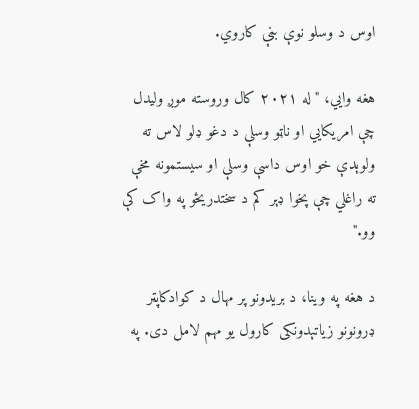اوس د وسلو نوې بڼې کاروي.

هغه وايي، "له ۲۰۲۱ کال وروسته موږ ولیدل چې امریکايي او ناټو وسلې د دغو ډلو لاس ته ولوېدې خو اوس داسې وسلې او سیستمونه مخې ته راغلي چې پخوا ډېر کم د سختدریځو په واک کې وو."

د هغه په وینا، د بریدونو پر مهال د کوادکاپټر ډرونونو زیاتېدونکی کارول یو مهم لامل دی. په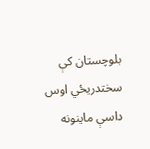بلوچستان کې سختدریځي اوس داسې ماینونه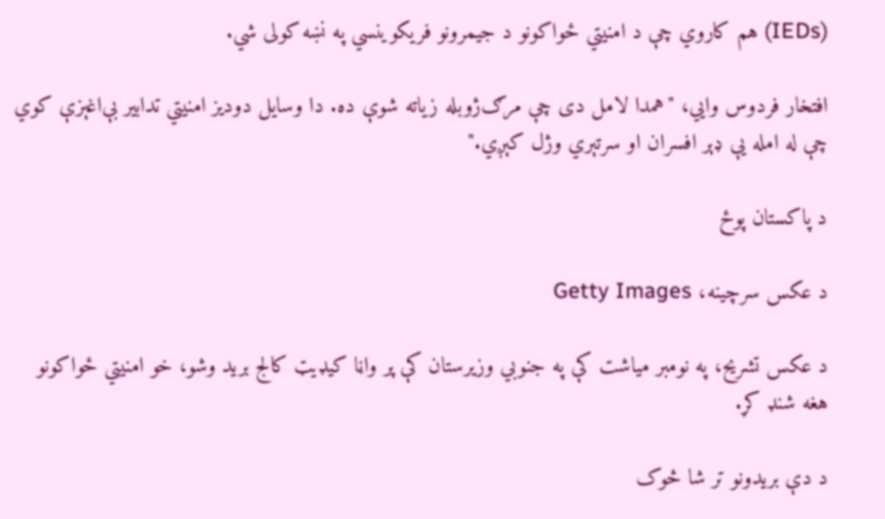(IEDs) هم کاروي چې د امنیتي ځواکونو د جیمرونو فریکوینسي په نښه کولی شي.

افتخار فردوس وايي، "همدا لامل دی چې مرګ‌ژوبله زیاته شوې ده. دا وسایل دودیز امنیتي تدابیر بې‌اغېزې کوي چې له امله یې ډېر افسران او سرتېري وژل کېږي."

د پاکستان پوځ

د عکس سرچینه، Getty Images

د عکس تشریح، په نومبر میاشت کې په جنوبي وزیرستان کې پر واڼا کیډیټ کالج برید وشو، خو امنیتي ځواکونو هغه شنډ کړ.

د دې بریدونو تر شا څوک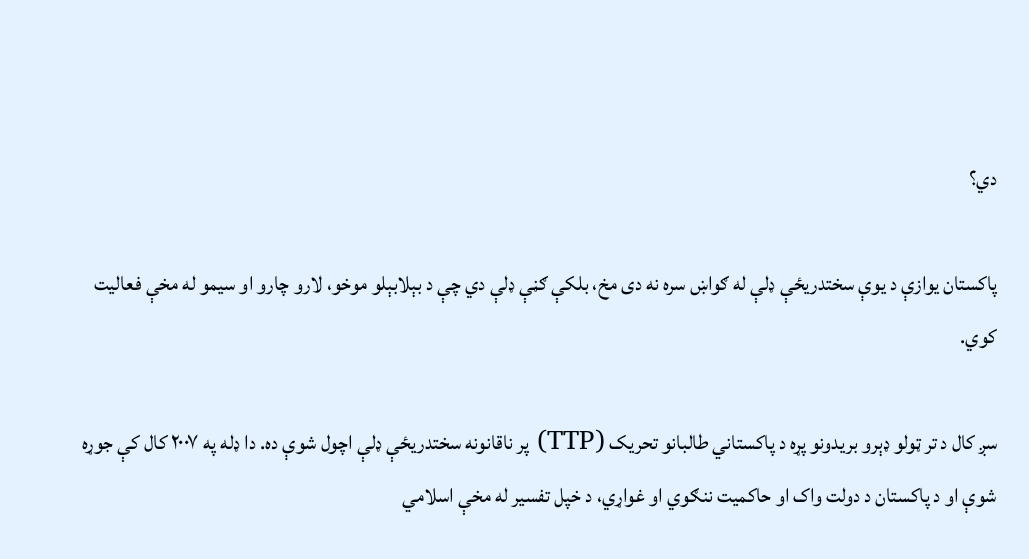دي؟

پاکستان یوازې د یوې سختدریځې ډلې له ګواښ سره نه‌ دی مخ، بلکې ګڼې ډلې دي چې د بېلابېلو موخو، لارو چارو او سیمو له مخې فعالیت کوي.

سږ کال د تر ټولو ډېرو بریدونو پړه د پاکستاني طالبانو تحریک (TTP) پر ناقانونه سختدریځې ډلې اچول شوې ده. دا ډله په ۲۰۰۷ کال کې جوړه شوې او د پاکستان د دولت واک او حاکمیت ننګوي او غواړي، د خپل تفسیر له مخې اسلامي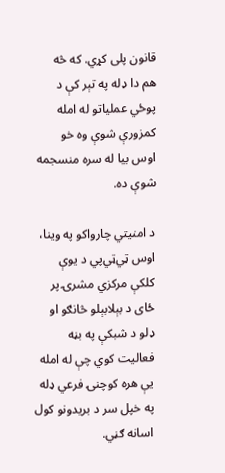قانون پلی کړي. که څه هم دا ډله په تېر کې د پوځي عملیاتو له امله کمزورې شوې وه خو اوس بیا له سره منسجمه شوې ده.

د امنیتي چارواکو په وینا، اوس ټي‌ټي‌پي د یوې کلکې مرکزي مشرۍ پر ځای د بېلابېلو څانګو او ډلو د شبکې په بڼه فعالیت کوي چې له امله یې هره کوچنۍ فرعي ډله په خپل سر د بریدونو کول اسانه ګڼي.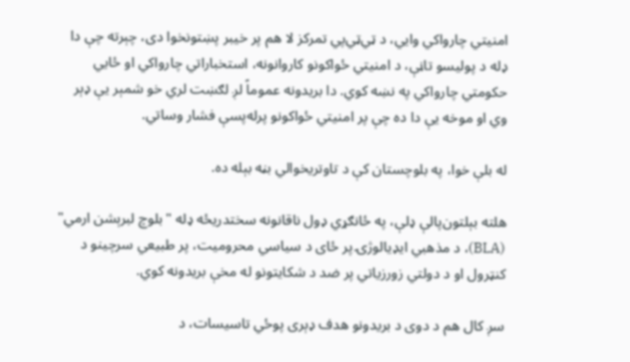امنیتي چارواکي وايي، د ټي‌ټي‌پي تمرکز لا هم پر خیبر پښتونخوا دی، چېرته چې دا ډله د پولیسو تاڼې، د امنیتي ځواکونو کاروانونه، استخباراتي چارواکي او ځایي حکومتي چارواکي په نښه کوي. دا بریدونه عموماً لږ لګښت لري خو شمېر یې ډېر وي او موخه یې دا ده چې پر امنیتي ځواکونو پرله‌پسې فشار وساتي.

له بلې خوا، په بلوچستان کې د تاوتریخوالي بڼه بېله ده.

هلته بېلتون‌پالې ډلې، په ځانګړي ډول ناقانونه سختدریځه ډله "بلوچ لبرېشن ارمي" (BLA)، د مذهبي ایډیالوژۍ پر ځای د سیاسي محرومیت، پر طبیعي سرچینو د کنټرول او د دولتي زورزیاتي پر ضد د شکایتونو له مخې بریدونه کوي.

سږ کال هم د دوی د بریدونو هدف ډېری پوځي تاسیسات، د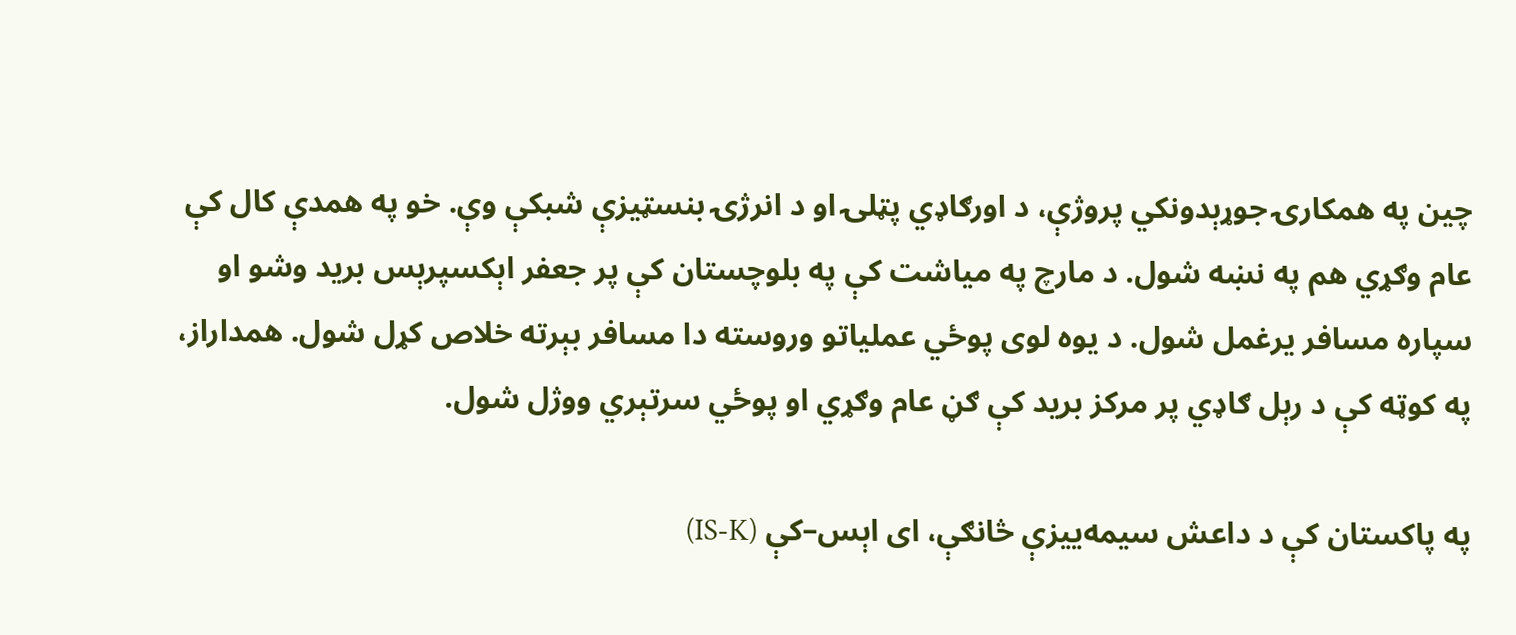چین په همکارۍ جوړېدونکي پروژې، د اورګاډي پټلۍ او د انرژۍ بنسټیزې شبکې وې. خو په همدې کال کې عام وګړي هم په نښه شول. د مارچ په میاشت کې په بلوچستان کې پر جعفر اېکسپرېس برید وشو او سپاره مسافر یرغمل شول. د یوه لوی پوځي عملیاتو وروسته دا مسافر بېرته خلاص کړل شول. همداراز، په کوټه کې د رېل‌ ګاډي پر مرکز برید کې ګڼ عام وګړي او پوځي سرتېري ووژل شول.

په پاکستان کې د داعش سیمه‌ییزې څانګې، ای اېس–کې (IS-K)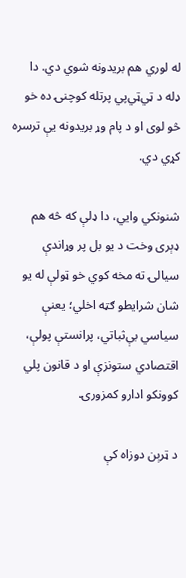له لوري هم بریدونه شوي دي. دا ډله د ټي‌ټي‌پي پرتله کوچنۍ ده خو څو لوی او د پام وړ بریدونه یې ترسره کړي دي.

شنونکي وايي، دا ډلې که څه هم ډېری وخت د یو بل پر وړاندې سیالۍ ته مخه کوي خو ټولې له یو شان شرایطو ګټه اخلي؛ یعنې سیاسي بې‌ثباتي، پرانستې پولې، اقتصادي ستونزې او د قانون پلي کوونکو ادارو کمزورۍ.

د ټرېن دوزاه کې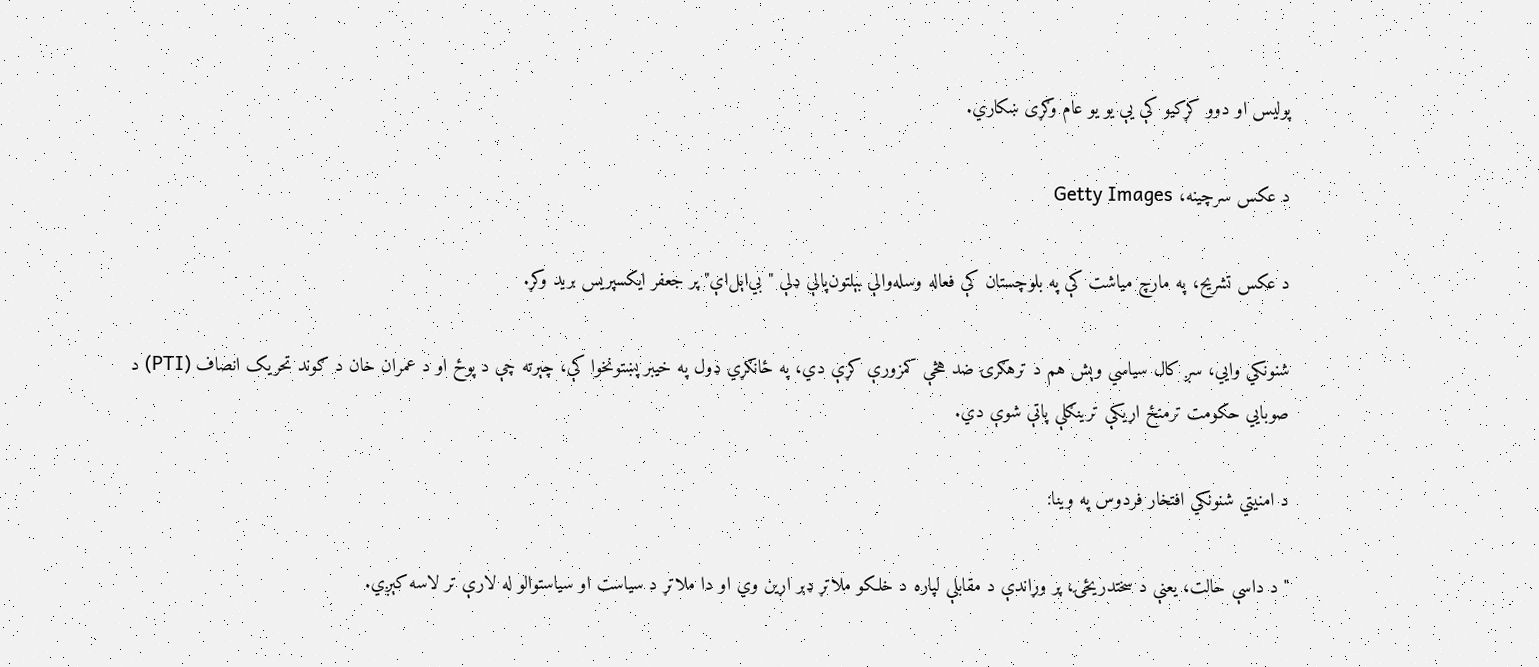پولیس او دوو کړکیو کې یې یو یو عام وګړی ښکاري.

د عکس سرچینه، Getty Images

د عکس تشریح، په مارچ میاشت کې په بلوچستان کې فعاله وسله‌والې بېلتون‌پالې ډلې "بي‌اېل‌اې" پر جعفر ایکسپریس برید وکړ.

شنونکي وايي، سږ کال سیاسي وېش هم د ترهګرۍ ضد هڅې کمزورې کړې دي، په ځانګړي ډول په خیبر پښتونخوا کې، چېرته چې د پوځ او د عمران خان د ګوند تحریک انصاف (PTI) د صوبایي حکومت ترمنځ اړیکې ترینګلې پاتې شوې دي.

د امنیتي شنونکي افتخار فردوس په وینا:

"د داسې حالت، یعنې د سختدریځۍ، پر وړاندې د مقابلې لپاره د خلکو ملاتړ ډېر اړین وي او دا ملاتړ د سیاست او سیاستوالو له لارې تر لاسه کېږي.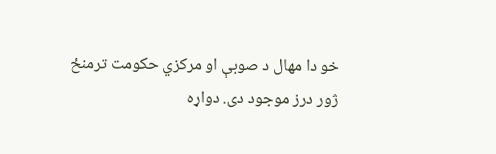خو دا مهال د صوبې او مرکزي حکومت ترمنځ ژور درز موجود دی. دواړه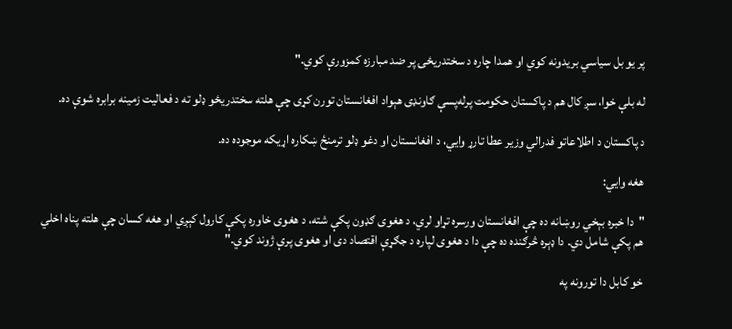پر یو بل سیاسي بریدونه کوي او همدا چاره د سختدریځۍ پر ضد مبارزه کمزورې کوي."

له بلې خوا، سږ کال هم د پاکستان حکومت پرله‌پسې ګاونډی هېواد افغانستان تورن کړی چې هلته سختدریځو ډلو ته د فعالیت زمینه برابره شوې ده.

د پاکستان د اطلاعاتو فدرالي وزیر عطا تارړ وايي، د افغانستان او دغو ډلو ترمنځ ښکاره اړیکه موجوده ده.

هغه وايي:

"دا خبره بېخي روښانه ده چې افغانستان ورسره تړاو لري، د هغوی ګډون پکې شته، د هغوی خاوره پکې کارول کېږي او هغه کسان چې هلته پناه اخلي هم پکې شامل دي. دا ډېره څرګنده ده چې دا د هغوی لپاره د جګړې اقتصاد دی او هغوی پرې ژوند کوي."

خو کابل دا تورونه په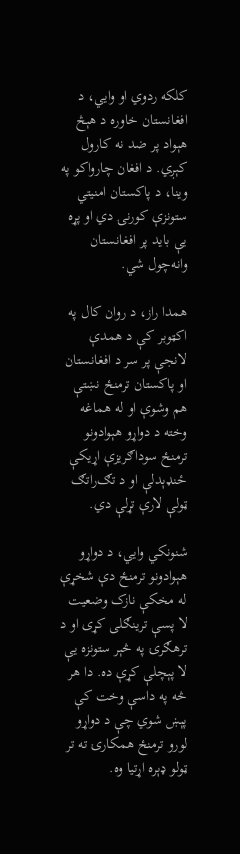کلکه ردوي او وايي، د افغانستان خاوره د هېڅ هېواد پر ضد نه کارول کېږي. د افغان چارواکو په وینا، د پاکستان امنیتي ستونزې کورنۍ دي او پړه یې باید پر افغانستان وانه‌چول شي.

همدا راز، د روان کال په اکټوبر کې د همدې لانجې پر سر د افغانستان او پاکستان ترمنځ نښتې هم وشوې او له هماغه وخته د دواړو هېوادونو ترمنځ سوداګریزې اړیکې ځنډېدلې او د تګ‌راتګ ټولې لارې تړلې دي.

شنونکي وايي، د دواړو هېوادونو ترمنځ دې شخړې له مخکې نازک وضعیت لا پسې ترینګلی کړی او د ترهګرۍ په څېر ستونزه یې لا پېچلې کړې ده. دا هر څه په داسې وخت کې پېښ شوي چې د دواړو لورو ترمنځ همکارۍ ته تر ټولو ډېره اړتیا وه.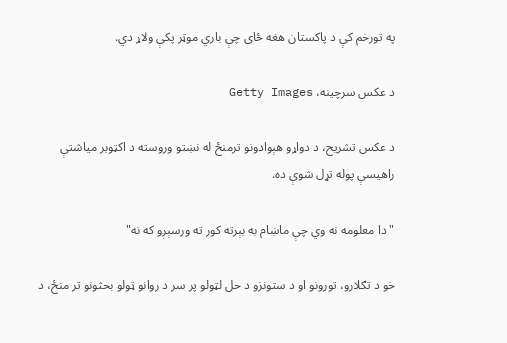په تورخم کې د پاکستان هغه ځای چې باري موټر پکې ولاړ دي.

د عکس سرچینه، Getty Images

د عکس تشریح، د دواړو هېوادونو ترمنځ له نښتو وروسته د اکټوبر میاشتې راهیسې پوله تړل شوې ده.

"دا معلومه نه وي چې ماښام به بېرته کور ته ورسېږو که‌ نه"

خو د تګلارو، تورونو او د ستونزو د حل لټولو پر سر د روانو ټولو بحثونو تر منځ، د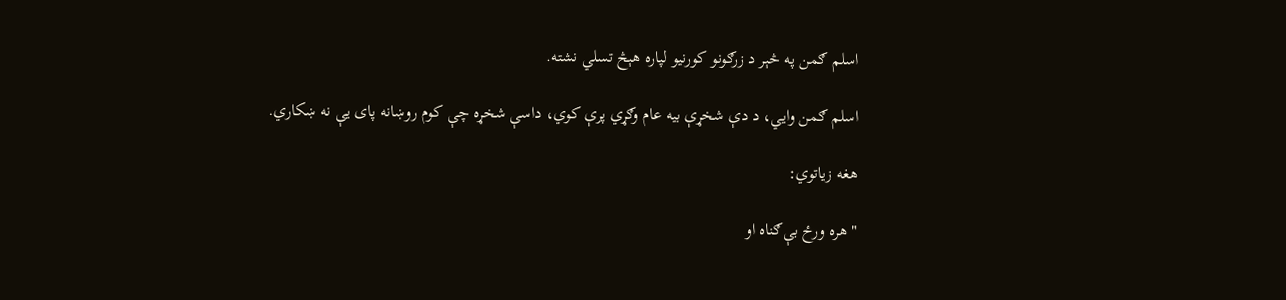اسلم ګمن په څېر د زرګونو کورنیو لپاره هېڅ تسلي نشته.

اسلم ګمن وايي، د دې شخړې بیه عام وګړي پرې کوي، داسې شخړه چې کوم روښانه پای یې نه ښکاري.

هغه زیاتوي:

"هره ورځ بې‌ګناه او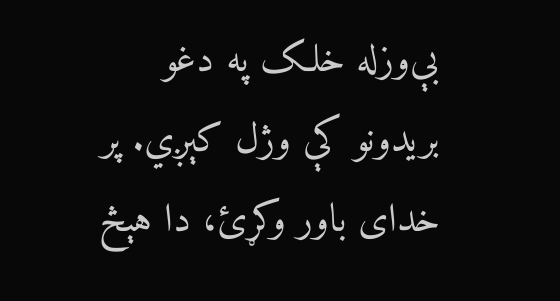بې‌وزله خلک په دغو بریدونو کې وژل کېږي. پر خدای باور وکړئ، دا هېڅ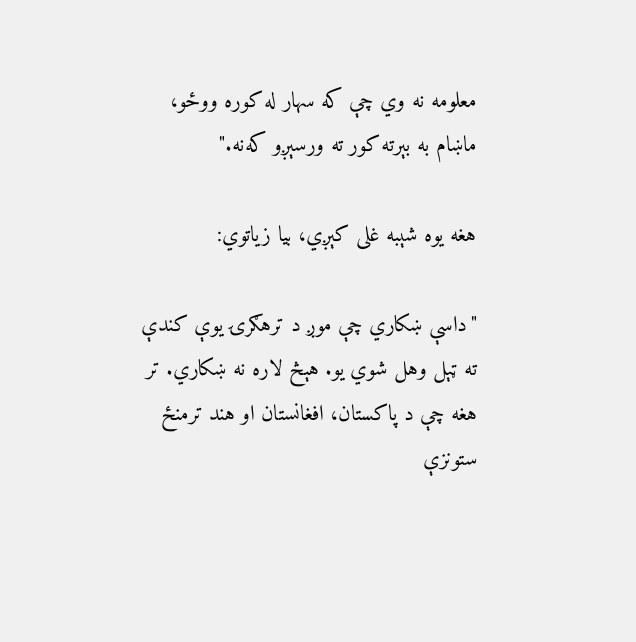معلومه نه وي چې که سهار له کوره ووځو، ماښام به بېرته کور ته ورسېږو که‌نه."

هغه یوه شېبه غلی کېږي، بیا زیاتوي:

"داسې ښکاري چې موږ د ترهګرۍ یوې کندې ته ټېل وهل شوي یو. هېڅ لاره نه ښکاري. تر هغه چې د پاکستان، افغانستان او هند ترمنځ ستونزې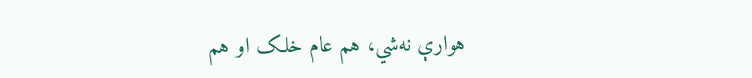هوارې نه‌شي، هم عام خلک او هم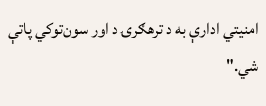امنیتي ادارې به د ترهګرۍ د اور سون‌توکي پاتې شي."